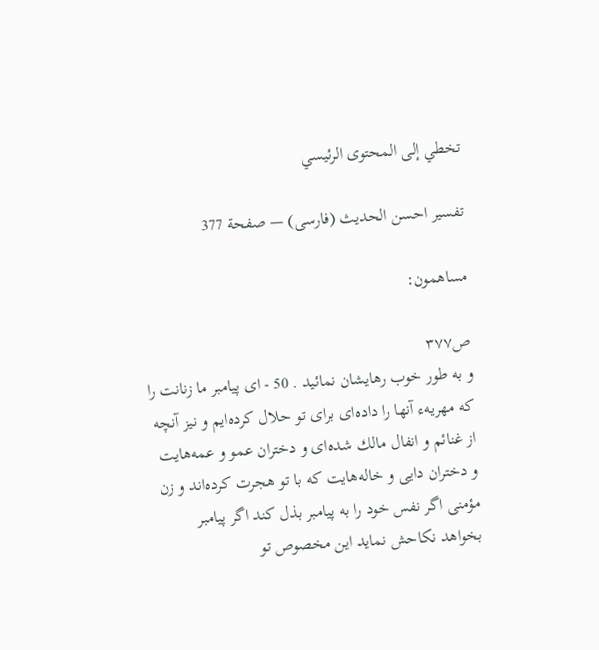تخطي إلى المحتوى الرئيسي

تفسير احسن الحديث (فارسى) — صفحة 377

مساهمون:

ص٣٧٧
و به طور خوب رهايشان نمائيد . 50 - اى پيامبر ما زنانت را كه مهريهء آنها را داده‌اى براى تو حلال كرده‌ايم و نيز آنچه از غنائم و انفال مالك شده‌اى و دختران عمو و عمه‌هايت و دختران دايى و خاله‌هايت كه با تو هجرت كرده‌اند و زن مؤمنى اگر نفس خود را به پيامبر بذل كند اگر پيامبر بخواهد نكاحش نمايد اين مخصوص تو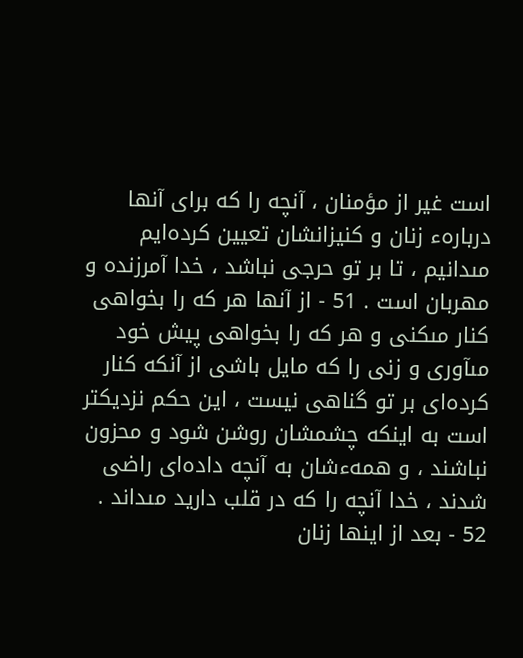است غير از مؤمنان ، آنچه را كه براى آنها دربارهء زنان و كنيزانشان تعيين كرده‌ايم مىدانيم ، تا بر تو حرجى نباشد ، خدا آمرزنده و مهربان است . 51 - از آنها هر كه را بخواهى كنار مىكنى و هر كه را بخواهى پيش خود مىآورى و زنى را كه مايل باشى از آنكه كنار كرده‌اى بر تو گناهى نيست ، اين حكم نزديكتر است به اينكه چشمشان روشن شود و محزون نباشند ، و همهءشان به آنچه داده‌اى راضى شدند ، خدا آنچه را كه در قلب داريد مىداند . 52 - بعد از اينها زنان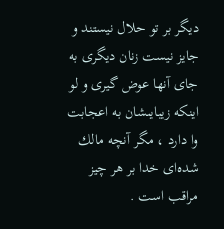ديگر بر تو حلال نيستند و جايز نيست زنان ديگرى به جاى آنها عوض گيرى و لو اينكه زيبايىشان به اعجابت وا دارد ، مگر آنچه مالك شده‌اى خدا بر هر چيز مراقب است .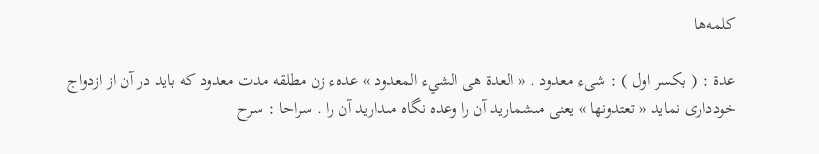كلمه‌ها

عدة : ( بكسر اول ) : شىء معدود . « العدة هى الشيء المعدود » عدهء زن مطلقه مدت معدود كه بايد در آن از ازدواج خوددارى نمايد « تعتدونها » يعنى مىشماريد آن را وعده نگاه مىداريد آن را . سراحا : سرح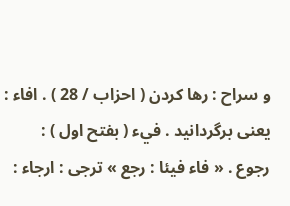و سراح : رها كردن ( احزاب / 28 ) . افاء : يعنى برگردانيد . فيء ( بفتح اول ) : رجوع . « فاء فيئا : رجع » ترجى : ارجاء :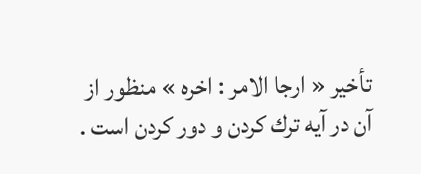تأخير « ارجا الامر : اخره » منظور از آن در آيه ترك كردن و دور كردن است .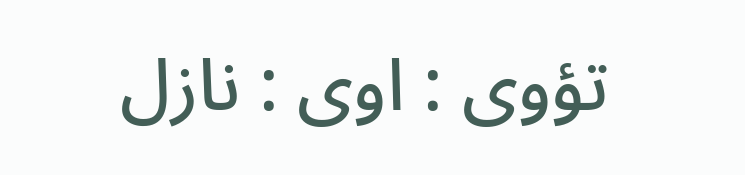تؤوى : اوى : نازل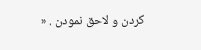كردن و لاحق نمودن . «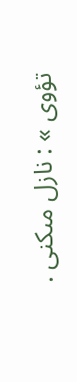تؤوى » : نازل مىكنى .